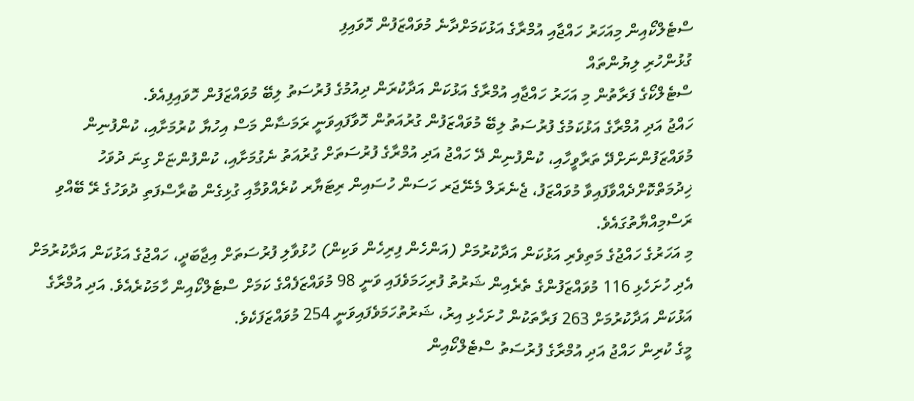ސްޓެލްކޯއިން މިއަހަރު ހައްޖާއި އުމްރާގެ އަޅުކަމަށްދާނެ މުވައްޒަފުން ހޮވައިފި
ގުޅުންހުރި ލިޔުންތައް
ސްޓެލްކޯގެ ފަރާތުން މި އަހަރު ހައްޖާއި އުމްރާގެ އަޅުކަން އަދާކުރަން ދިއުމުގެ ފުރުސަތު ލިބޭ މުވައްޒަފުން ހޮވައިފިއެވެ.
ހައްޖު އަދި އުމްރާގެ އަޅުކަމުގެ ފުރުސަތު ލިބޭ މުވައްޒަފުން ގުރުއަތުން ހޮވާފައިވަނީ ރަމަޟާން މަސް އިހުޔާ ކުރުމަށާއި، ކުންފުނިން މުވައްޒަފުންނަށްދޭ ތަރާވީހާއި، ކުންފުނިން ދޭ ހައްޖު އަދި އުމްރާގެ ފުރުސަތަށް ގުރުއަތު ނެގުމަށާއި، ކުންފުންޏަށް ގިނަ ދުވަހު ޚިދުމަތްކޮށްދެއްވާފައިވާ މުވައްޒަފު، ޖެނެރަލް މެނޭޖަރ ހަސަން ހުސައިން ރިޓަޔާރ ކުރެއްވުމާއި ގުޅިގެން ބުރާސްފަތި ދުވަހުގެ ރޭ ބޭއްވި ރަސްމިއްޔާތުގައެވެ.
މި އަހަރުގެ ހައްޖުގެ މަތިވެރި އަޅުކަން އަދާކުރުމަށް (އަންހެން ފިރިހެން ވަކިން) ހުޅުވާލި ފުރުސަތަށް އިޖާބަދީ، ހައްޖުގެ އަޅުކަން އަދާކުރުމަށް އެދި ހުށަހެޅި 116 މުވައްޒަފުންގެ ތެރެއިން ޝަރުތު ފުރިހަމަވެފައި ވަނީ 98 މުވައްޒަފެއްގެ ކަމަށް ސްޓެލްކޯއިން ހާމަކުރެއެވެ. އަދި އުމްރާގެ އަޅުކަން އަދާކުރުމަށް 263 ފަރާތަކުން ހުށަހެޅި އިރު، ޝަރުތުހަމަވެފައިވަނީ 254 މުވައްޒަފަކެވެ.
މީގެ ކުރިން ހައްޖު އަދި އުމްރާގެ ފުރުސަތު ސްޓެލްކޯއިން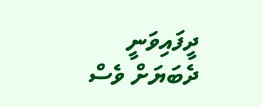ދީފައިވަނީ ދެބަޔަށް ވެސް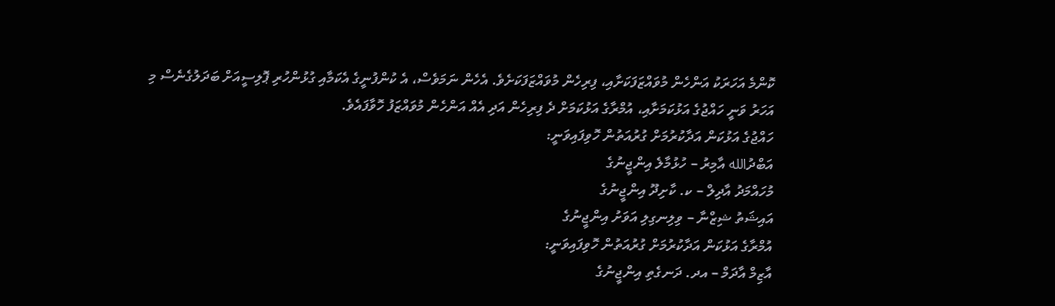ކޮންމެ އަހަރަކު އަންހެން މުވައްޒަފަކަށާއި، ފިރިހެން މުވައްޒަފަކަށެވެ. އެހެން ނަމަވެސް، އެ ކުންފުނީގެ އެކަމާއި ގުޅުންހުރި ޕޮލިސީއަށް ބަދަލުގެނެސް މި އަހަރު ވަނީ ހައްޖުގެ އަޅުކަމަށާއި، އުމްރާގެ އަޅުކަމަށް ދެ ފިރިހެން އަދި އެއް އަންހެން މުވައްޒަފު ހޮވާފައެވެ.
ހައްޖުގެ އަޅުކަން އަދާކުރުމަށް ގުރުއަތުން ހޮވިފައިވަނީ:
އަބްދުالله އާމިރު – ހުޅުމާލެ އިންޖީނުގެ
މުހައްމަދު އާދިލް – ކ. ކާށިދޫ އިންޖީނުގެ
އައިޝަތު ޝިޒްނާ – ވިލިނގިލި އަވަށު އިންޖީނުގެ
އުމްރާގެ އަޅުކަން އަދާކުރުމަށް ގުރުއަތުން ހޮވިފައިވަނީ:
އާޒިމް އާދަމް – އދ. ދަނގެތި އިންޖީނުގެ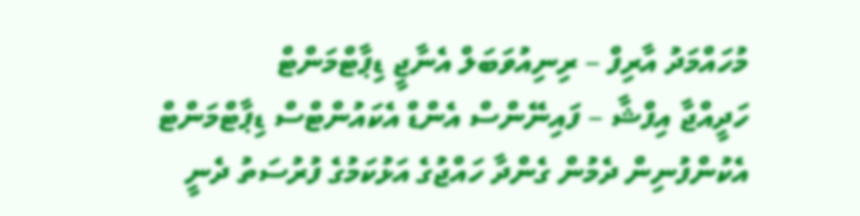މުހައްމަދު އާރިފް – ރިނިއުވަބަލް އެނާޖީ ޑިޕާޓްމަންޓް
ހަދީއްޖާ އިފްޝާ – ފައިނޭންސް އެންޑް އެކައުންޓްސް ޑިޕާޓްމަންޓް
އެކުންފުނިން ދެމުން ގެންދާ ހައްޖުގެ އަޅުކަމުގެ ފުރުސަތު ދެނީ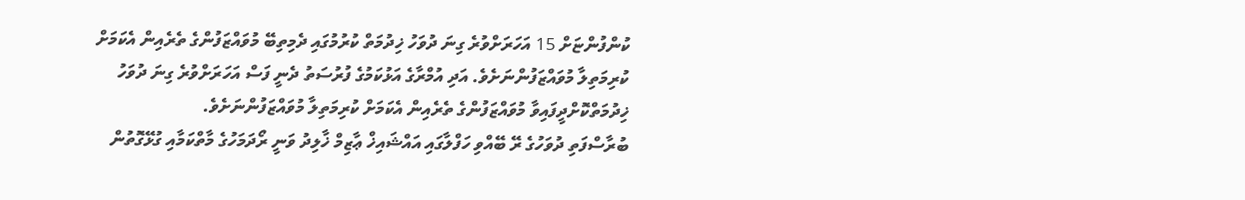ކުންފުންޏަށް 15 އަހަރަށްވުރެ ގިނަ ދުވަހު ޚިދުމަތް ކުރުމުގައި ދެމިތިބޭ މުވައްޒަފުންގެ ތެރެއިން އެކަމަށް ކުރިމަތިލާ މުވައްޒަފުންނަށެވެ. އަދި އުމްރާގެ އަޅުކަމުގެ ފުރުސަތު ދެނީ ފަސް އަހަރަށްވުރެ ގިނަ ދުވަހު ޚިދުމަތްކޮށްދީފައިވާ މުވައްޒަފުންގެ ތެރެއިން އެކަމަށް ކުރިމަތިލާ މުވައްޒަފުންނަށެވެ.
ބުރާސްފަތި ދުވަހުގެ ރޭ ބޭއްވި ހަފްލާގައި އައްޝައިޚް ޢާޒިމް ޚާލިދު ވަނީ ރޯދަމަހުގެ މާތްކަމާއި ގުޅޭގޮތުން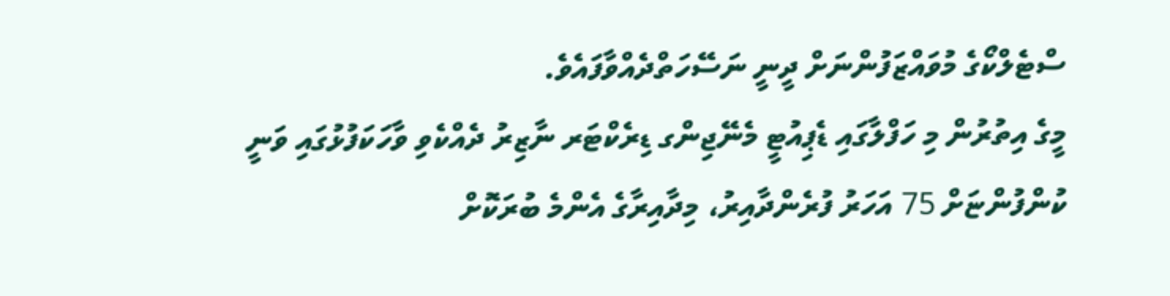ސްޓެލްކޯގެ މުވައްޒަފުންނަށް ދީނީ ނަސޭހަތްދެއްވާފައެވެ.
މީގެ އިތުރުން މި ހަފްލާގައި ޑެޕިއުޓީ މެނޭޖިންގ ޑިރެކްޓަރ ނާޒިރު ދެއްކެވި ވާހަކަފުޅުގައި ވަނީ ކުންފުންޏަށް 75 އަހަރު ފުރެންދާއިރު، މިދާއިރާގެ އެންމެ ބުރަކޮށް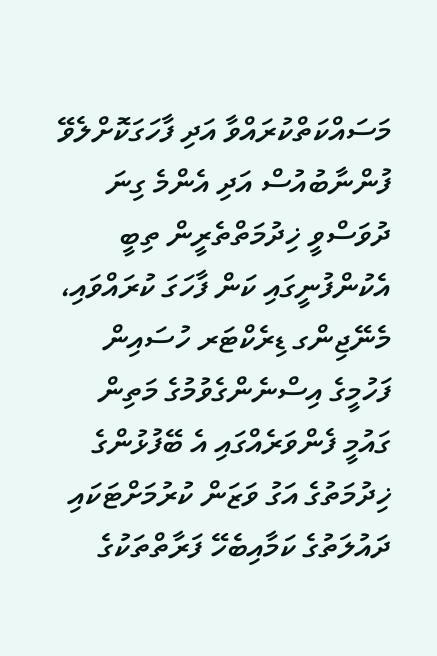މަސައްކަތްކުރައްވާ އަދި ފާހަގަކޮށްލެވޭ ފުންނާބުއުސް އަދި އެންމެ ގިނަ ދުވަސްވީ ޚިދުމަތްތެރީން ތިބީ އެކުންފުނީގައި ކަން ފާހަގަ ކުރައްވައި، މެނޭޖިންގ ޑިރެކްޓަރ ހުސައިން ފަހުމީގެ އިސްނެންގެވުމުގެ މަތިން ގައުމީ ފެންވަރެއްގައި އެ ބޭފުޅުންގެ ޚިދުމަތުގެ އަގު ވަޒަން ކުރުމަށްޓަކައި ދައުލަތުގެ ކަމާއިބެހޭ ފަރާތްތަކުގެ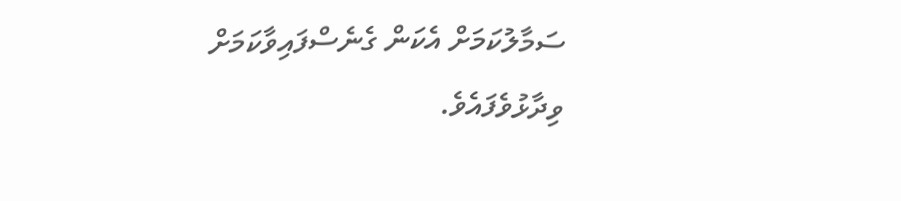ސަމާލުކަމަށް އެކަން ގެނެސްފައިވާކަމަށް ވިދާޅުވެފައެވެ.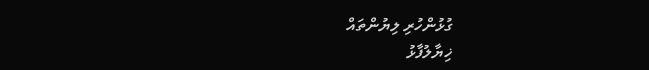ގުޅުންހުރި ލިޔުންތައް
ޚިޔާލުފާޅު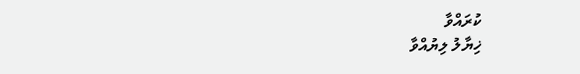ކުރައްވާ
ޚިޔާލު ލިޔުއްވާ